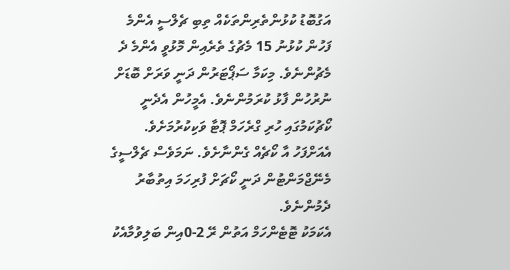އަގުބޮޑު ކުޅުންތެރިންތަކެއް ތިބި ޗެލްސީ އެންމެ ފަހުން ކުޅުނު 15 މެޗުގެ ތެރެއިން މޮޅުވީ އެންމެ ދެ މެޗުންނެވެ. މިކަމާ ސަޕޯޓަރުން ދަނީ ވަރަށް ބޮޑަށް ނުރުހުން ފާޅު ކުރަމުންނެވެ. އެމީހުން އެދެނީ ކޯޗުކަމުގައި ހުރި ގްރެހަމް ޕޮޓާ ވަކިކުރުމަށެވެ. އެއަށްފަހު އާ ކޯޗެއް ގެންނާށެވެ. ނަމަވެސް ޗެލްސީގެ މެނޭޖްމަންޓުން ދަނީ ކޯޗަށް ފުރިހަމަ އިތުބާރު ދެމުންނެވެ.
އެކަމަކު ޓޮޓެންހަމް އަތުން ރޭ 2-0އިން ބަލިވުމާއެކު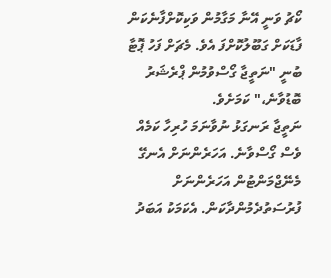ކޯޗު ވަނީ އޭނާ މަގާމުން ވަކިކޮށްފާނެކަން ފާޑަކަށް ގަބޫލުކޮށްފަ އެވެ. މެޗަށް ފަހު ޕޮޓާ ބުނީ "ނަތީޖާ ގޯސްވުމުން ޕްރެޝަރު ބޮޑުވާނެ،" ކަމަށެވެ.
ނަތީޖާ ރަނގަޅު ނުވާނަމަ ހުރިހާ ކަމެއް ވެސް ގޯސްވާނެ. އަހަރެންނަށް އެނގޭ މެނޭޖްމަންޓުން އަހަރެންނަށް ފުރުސަތުދެމުންދާކަން. އެކަމަކު އަބަދު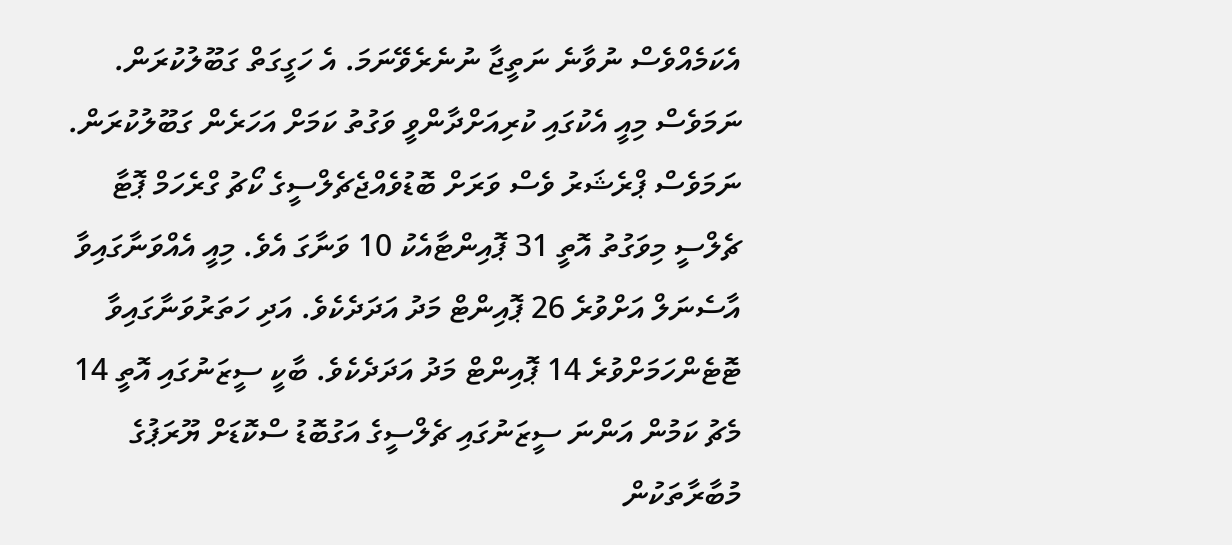އެކަމެއްވެސް ނުވާނެ ނަތީޖާ ނުނެރެވޭނަމަ. އެ ހަގީގަތް ގަބޫލުކުރަން. ނަމަވެސް މިއީ އެކުގައި ކުރިއަށްދާންވީ ވަގުތު ކަމަށް އަހަރެން ގަބޫލުކުރަން. ނަމަވެސް ޕްރެޝަރު ވެސް ވަރަށް ބޮޑުވެއްޖެޗެލްސީގެ ކޯޗު ގްރެހަމް ޕޮޓާ
ޗެލްސީ މިވަގުތު އޮތީ 31 ޕޮއިންޓާއެކު 10 ވަނާގަ އެވެ. މިއީ އެއްވަނާގައިވާ އާސެނަލް އަށްވުރެ 26 ޕޮއިންޓް މަދު އަދަދެކެވެ. އަދި ހަތަރުވަނާގައިވާ ޓޮޓެންހަމަށްވުރެ 14 ޕޮއިންޓް މަދު އަދަދެކެވެ. ބާކީ ސީޒަނުގައި އޮތީ 14 މެޗު ކަމުން އަންނަ ސީޒަނުގައި ޗެލްސީގެ އަގުބޮޑު ސްކޮޑަށް ޔޫރަޕުގެ މުބާރާތަކުން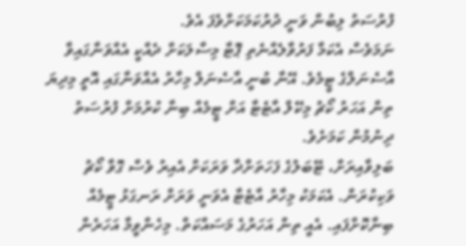ފުރުސަތު ލިބުން ވަނީ ދުރުކަމަކަށްވެފަ އެވެ.
ނަމަވެސް އެކަމާ ފަރުވާލެއްނެތި ޕޮޓާ މިސާލަކަށް ދެއްކީ އެއްވަނާގައިވާ އާސެނަލްގެ ޓީމެވެ. އޭނާ ބުނީ އާސެނަލް މިހާރު އެއްވަނާގައި އޮތީ މިދިޔަ ތިން އަހަރު ކޯޗު މިކޭލް އާޓެޓާ އަށް ޓީމެއް ބިނާ ކުރުމަށް ފުރުސަތު ދިނުމުން ކަމަށެވެ.
ބަލިވާއިރަށް، ޓޭބަލުގެ ފަހަތަށްދާ ވަރަކަށް އެއިރު ވެސް ގޮވާ ކޯޗު ވަކިކުރަން. އެކަމަކު މިހާރު އާޓެޓާ އެވަނީ ވަރަށް ރަނގަޅު ޓީމެއް ބިނާކޮށްފައި. އެއީ ތިން އަހަރުގެ މަސައްކަތް. މިހެންވީމާ އަހަރެން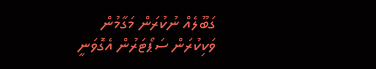ގަބޫލެއް ނުކުރަން މަގާމުން ވަކިކުރަން ސަޕޯޓަރުން އެގޮވަނީ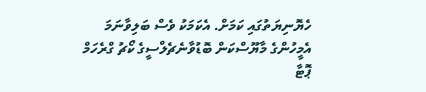ހެޔޮނިޔަތުގައި ކަމަށް. އެކަމަކު ވެސް ބަލިވާނަމަ އެމީހުންގެ މާޔޫސްކަން ބޮޑުވާނެޗެލްސީގެ ކޯޗު ގްރެހަމް ޕޮޓާ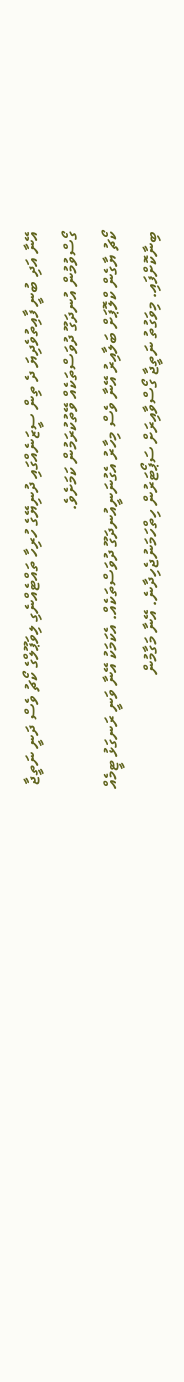އޭނާ އަދި ބުނީ ފާއިތުވެދިޔަ ދެ ތިން ސީޒަނެއްގައި ދުނިޔޭގެ ހުރިހާ ތައްޓެއްނެގި ލިވަޕޫލްގެ ކޯޗު ވެސް ދަނީ ނަތީޖާ ގޯސްވުމުން އުނދަގޫ ދުވަސްތަކެއް ވޭތުކުރަމުން ކަމަށެވެ.
ކޯޗު ޔާގެން ކްލޮޕަށް ބަލާއިރު އޭނާ ވެސް މިހާރު އެގުނަނީއުނދަގޫ ދުވަސްތަކެއް. އެކަމަކު އޭނާ ވަނީ ރަނގަޅު ޓީމެއް ބިނާކޮށްފައި. މިވަގުތު ނަތީޖާ ގޯސްވާއިރަށް ސަޕޯޓަރުން ހިތްހަމަނުޖެހިދާނެ. އޭނާ މަގާމުން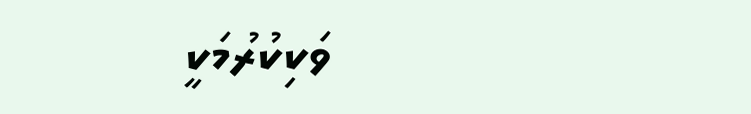ވަކިކުރުމަކީ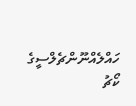ހައްލެއްނޫންޗެލްސީގެ ކޯޗު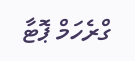ގްރެހަމް ޕޮޓާ